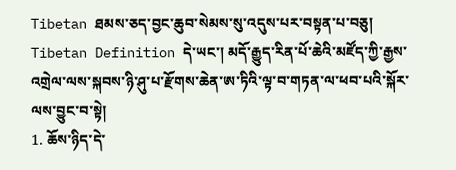Tibetan ཐམས་ཅད་བྱང་ཆུབ་སེམས་སུ་འདུས་པར་བསྟན་པ་བཅུ།
Tibetan Definition དེ་ཡང་། མདོ་རྒྱུད་རིན་པོ་ཆེའི་མཛོད་ཀྱི་རྒྱས་འགྲེལ་ལས་སྐབས་ཉི་ཤུ་པ་རྫོགས་ཆེན་ཨ་ཏིའི་ལྟ་བ་གཏན་ལ་ཕབ་པའི་སྐོར་ལས་བྱུང་བ་སྟེ།
1. ཆོས་ཉིད་དེ་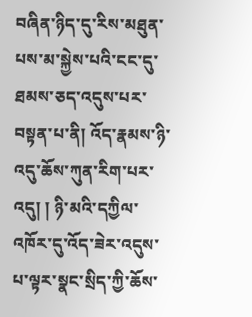བཞིན་ཉིད་དུ་རིས་མཐུན་པས་མ་སྐྱེས་པའི་ངང་དུ་ཐམས་ཅད་འདུས་པར་བསྟན་པ་ནི། འོད་རྣམས་ཉི་འདུ་ཆོས་ཀུན་རིག་པར་འདུ། ། ཉི་མའི་དཀྱིལ་འཁོར་དུ་འོད་ཟེར་འདུས་པ་ལྟར་སྣང་སྲིད་ཀྱི་ཆོས་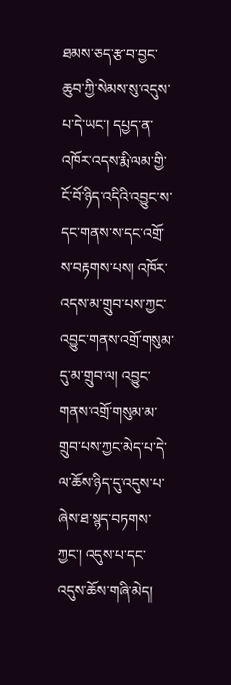ཐམས་ཅད་རྩ་བ་བྱང་ཆུབ་ཀྱི་སེམས་སུ་འདུས་པ་དེ་ཡང་། དཔྱད་ན་འཁོར་འདས་རྨི་ལམ་གྱི་ངོ་བོ་ཉིད་འདིའི་འབྱུང་ས་དང་གནས་ས་དང་འགྲོ་ས་བརྟགས་པས། འཁོར་འདས་མ་གྲུབ་པས་ཀྱང་འབྱུང་གནས་འགྲོ་གསུམ་དུ་མ་གྲུབ་ལ། འབྱུང་གནས་འགྲོ་གསུམ་མ་གྲུབ་པས་ཀྱང་མེད་པ་དེ་ལ་ཆོས་ཉིད་དུ་འདུས་པ་ཞེས་ཐ་སྙད་བཏགས་ཀྱང་། འདུས་པ་དང་འདུས་ཆོས་གཞི་མེད།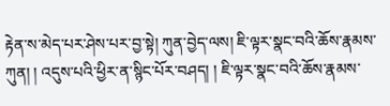རྟེན་ས་མེད་པར་ཤེས་པར་བྱ་སྟེ། ཀུན་བྱེད་ལས། ཇི་ལྟར་སྣང་བའི་ཆོས་རྣམས་ཀུན། ། འདུས་པའི་ཕྱིར་ན་སྙིང་པོར་བཤད། ། ཇི་ལྟར་སྣང་བའི་ཆོས་རྣམས་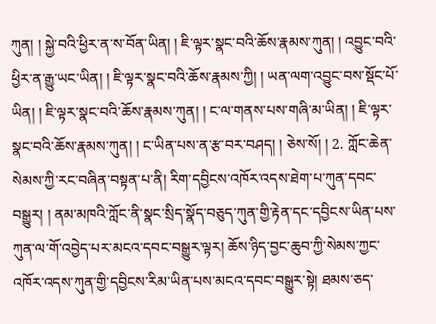ཀུན། ། སྐྱེ་བའི་ཕྱིར་ན་ས་བོན་ཡིན། ། ཇི་ལྟར་སྣང་བའི་ཆོས་རྣམས་ཀུན། ། འབྱུང་བའི་ཕྱིར་ན་རྒྱུ་ཡང་ཡིན། ། ཇི་ལྟར་སྣང་བའི་ཆོས་རྣམས་ཀྱི། ། ཡན་ལག་འབྱུང་བས་སྡོང་པོ་ཡིན། ། ཇི་ལྟར་སྣང་བའི་ཆོས་རྣམས་ཀུན། ། ང་ལ་གནས་པས་གཞི་མ་ཡིན། ། ཇི་ལྟར་སྣང་བའི་ཆོས་རྣམས་ཀུན། ། ང་ཡིན་པས་ན་རྩ་བར་བཤད། ། ཅེས་སོ། ། 2. ཀློང་ཆེན་སེམས་ཀྱི་རང་བཞིན་བསྟན་པ་ནི། རིག་དབྱིངས་འཁོར་འདས་ཐེག་པ་ཀུན་དབང་བསྒྱུར། ། ནམ་མཁའི་ཀློང་ནི་སྣང་སྲིད་སྣོད་བཅུད་ཀུན་གྱི་རྟེན་དང་དབྱིངས་ཡིན་པས་ཀུན་ལ་གོ་འབྱེད་པར་མངའ་དབང་བསྒྱུར་ལྟར། ཆོས་ཉིད་བྱང་ཆུབ་ཀྱི་སེམས་ཀྱང་འཁོར་འདས་ཀུན་གྱི་དབྱིངས་རིམ་ཡིན་པས་མངའ་དབང་བསྒྱུར་སྟེ། ཐམས་ཅད་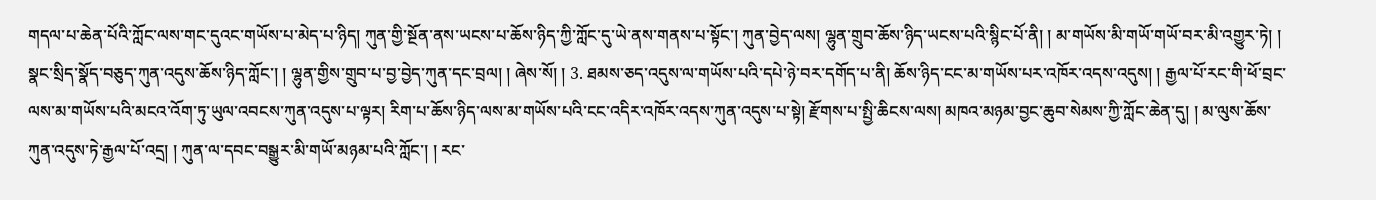གདལ་པ་ཆེན་པོའི་ཀློང་ལས་གང་དུའང་གཡོས་པ་མེད་པ་ཉིད། ཀུན་གྱི་སྔོན་ནས་ཡངས་པ་ཆོས་ཉིད་ཀྱི་ཀློང་དུ་ཡེ་ནས་གནས་པ་སྟོང་། ཀུན་བྱེད་ལས། ལྷུན་གྲུབ་ཆོས་ཉིད་ཡངས་པའི་སྙིང་པོ་ནི། ། མ་གཡོས་མི་གཡོ་གཡོ་བར་མི་འགྱུར་ཏེ། ། སྣང་སྲིད་སྣོད་བཅུད་ཀུན་འདུས་ཆོས་ཉིད་ཀློང་། ། ལྷུན་གྱིས་གྲུབ་པ་བྱ་བྱེད་ཀུན་དང་བྲལ། ། ཞེས་སོ། ། 3. ཐམས་ཅད་འདུས་ལ་གཡོས་པའི་དཔེ་ཉེ་བར་དགོད་པ་ནི། ཆོས་ཉིད་ངང་མ་གཡོས་པར་འཁོར་འདས་འདུས། ། རྒྱལ་པོ་རང་གི་ཕོ་བྲང་ལས་མ་གཡོས་པའི་མངའ་འོག་ཏུ་ཡུལ་འབངས་ཀུན་འདུས་པ་ལྟར། རིག་པ་ཆོས་ཉིད་ལས་མ་གཡོས་པའི་ངང་འདིར་འཁོར་འདས་ཀུན་འདུས་པ་སྟེ། རྫོགས་པ་སྤྱི་ཆིངས་ལས། མཁའ་མཉམ་བྱང་ཆུབ་སེམས་ཀྱི་ཀློང་ཆེན་དུ། ། མ་ལུས་ཆོས་ཀུན་འདུས་ཏེ་རྒྱལ་པོ་འདྲ། ། ཀུན་ལ་དབང་བསྒྱུར་མི་གཡོ་མཉམ་པའི་ཀློང་། ། རང་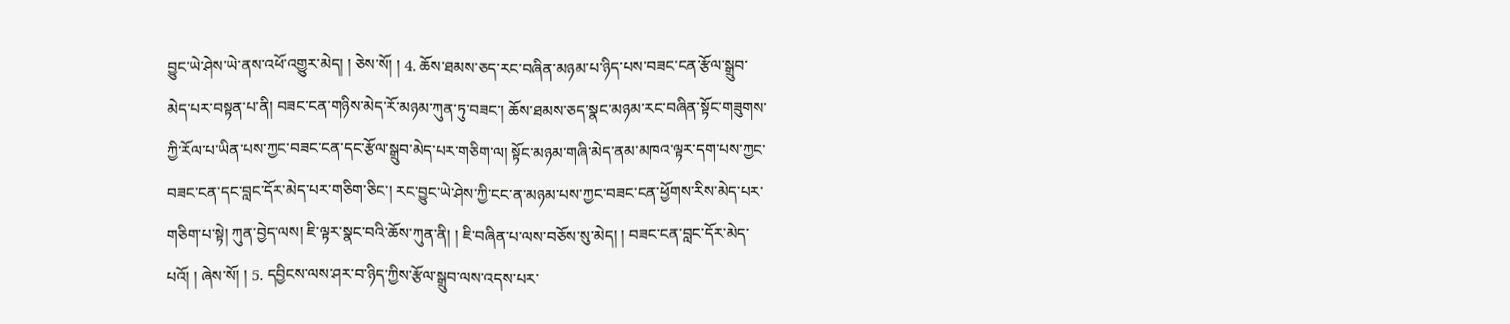བྱུང་ཡེ་ཤེས་ཡེ་ནས་འཕོ་འགྱུར་མེད། ། ཅེས་སོ། ། 4. ཆོས་ཐམས་ཅད་རང་བཞིན་མཉམ་པ་ཉིད་པས་བཟང་ངན་རྩོལ་སྒྲུབ་མེད་པར་བསྟན་པ་ནི། བཟང་ངན་གཉིས་མེད་རོ་མཉམ་ཀུན་ཏུ་བཟང་། ཆོས་ཐམས་ཅད་སྣང་མཉམ་རང་བཞིན་སྟོང་གཟུགས་ཀྱི་རོལ་པ་ཡིན་པས་ཀྱང་བཟང་ངན་དང་རྩོལ་སྒྲུབ་མེད་པར་གཅིག་ལ། སྟོང་མཉམ་གཞི་མེད་ནམ་མཁའ་ལྟར་དག་པས་ཀྱང་བཟང་ངན་དང་བླང་དོར་མེད་པར་གཅིག་ཅིང་། རང་བྱུང་ཡེ་ཤེས་ཀྱི་ངང་ན་མཉམ་པས་ཀྱང་བཟང་ངན་ཕྱོགས་རིས་མེད་པར་གཅིག་པ་སྟེ། ཀུན་བྱེད་ལས། ཇི་ལྟར་སྣང་བའི་ཆོས་ཀུན་ནི། ། ཇི་བཞིན་པ་ལས་བཅོས་སུ་མེད། ། བཟང་ངན་བླང་དོར་མེད་པའོ། ། ཞེས་སོ། ། 5. དབྱིངས་ལས་ཤར་བ་ཉིད་ཀྱིས་རྩོལ་སྒྲུབ་ལས་འདས་པར་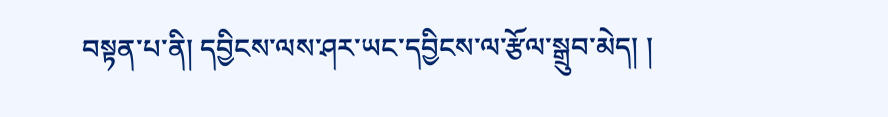བསྟན་པ་ནི། དབྱིངས་ལས་ཤར་ཡང་དབྱིངས་ལ་རྩོལ་སྒྲུབ་མེད། །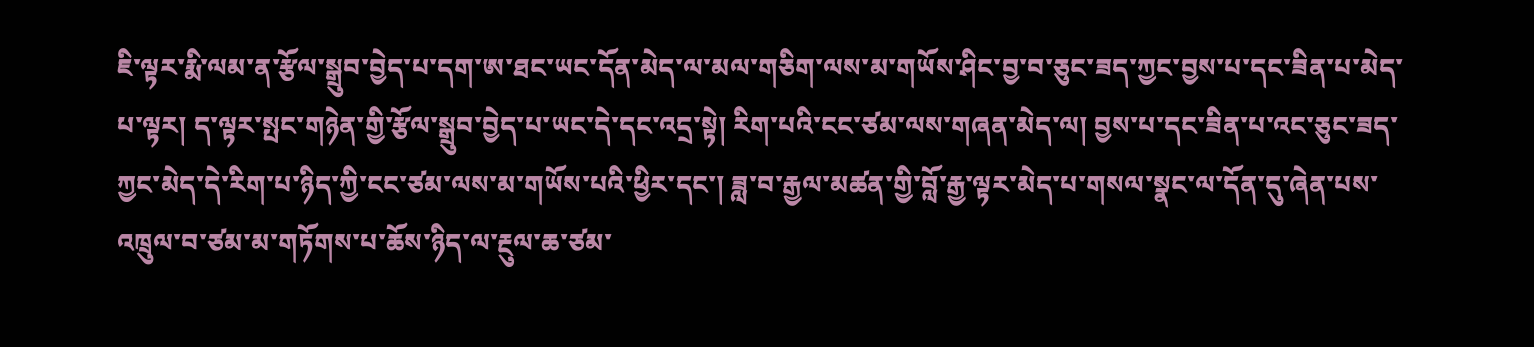ཇི་ལྟར་རྨི་ལམ་ན་རྩོལ་སྒྲུབ་བྱེད་པ་དག་ཨ་ཐང་ཡང་དོན་མེད་ལ་མལ་གཅིག་ལས་མ་གཡོས་ཤིང་བྱ་བ་ཅུང་ཟད་ཀྱང་བྱས་པ་དང་ཟིན་པ་མེད་པ་ལྟར། ད་ལྟར་སྤང་གཉེན་གྱི་རྩོལ་སྒྲུབ་བྱེད་པ་ཡང་དེ་དང་འདྲ་སྟེ། རིག་པའི་ངང་ཙམ་ལས་གཞན་མེད་ལ། བྱས་པ་དང་ཟིན་པ་འང་ཅུང་ཟད་ཀྱང་མེད་དེ་རིག་པ་ཉིད་ཀྱི་ངང་ཙམ་ལས་མ་གཡོས་པའི་ཕྱིར་དང་། ཟླ་བ་རྒྱལ་མཚན་གྱི་བློ་རྒྱ་ལྟར་མེད་པ་གསལ་སྣང་ལ་དོན་དུ་ཞེན་པས་འཁྲུལ་བ་ཙམ་མ་གཏོགས་པ་ཆོས་ཉིད་ལ་རྔུལ་ཆ་ཙམ་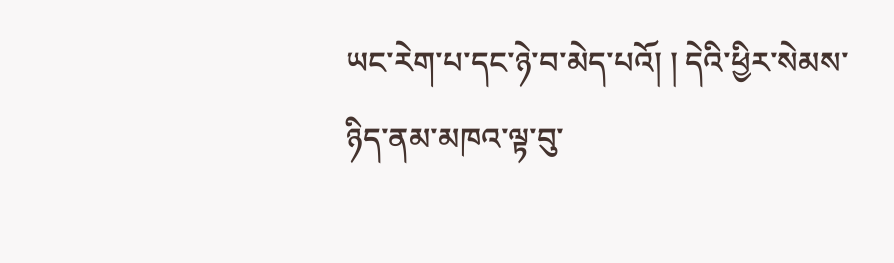ཡང་རེག་པ་དང་ཉེ་བ་མེད་པའོ། ། དེའི་ཕྱིར་སེམས་ཉིད་ནམ་མཁའ་ལྟ་བུ་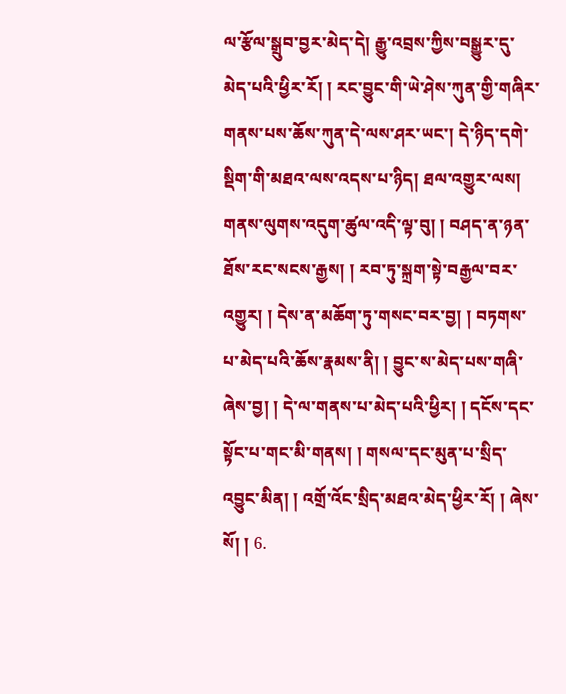ལ་རྩོལ་སྒྲུབ་བྱར་མེད་དེ། རྒྱུ་འབྲས་ཀྱིས་བསྒྱུར་དུ་མེད་པའི་ཕྱིར་རོ། ། རང་བྱུང་གི་ཡེ་ཤེས་ཀུན་གྱི་གཞིར་གནས་པས་ཆོས་ཀུན་དེ་ལས་ཤར་ཡང་། དེ་ཉིད་དགེ་སྡིག་གི་མཐའ་ལས་འདས་པ་ཉིད། ཐལ་འགྱུར་ལས། གནས་ལུགས་འདུག་ཚུལ་འདི་ལྟ་བུ། ། བཤད་ན་ཉན་ཐོས་རང་སངས་རྒྱས། ། རབ་ཏུ་སྐྲག་སྟེ་བརྒྱལ་བར་འགྱུར། ། དེས་ན་མཆོག་ཏུ་གསང་བར་བྱ། ། བཏགས་པ་མེད་པའི་ཆོས་རྣམས་ནི། ། བྱུང་ས་མེད་པས་གཞི་ཞེས་བྱ། ། དེ་ལ་གནས་པ་མེད་པའི་ཕྱིར། ། དངོས་དང་སྟོང་པ་གང་མི་གནས། ། གསལ་དང་མུན་པ་སྲིད་འབྱུང་མིན། ། འགྲོ་འོང་སྲིད་མཐའ་མེད་ཕྱིར་རོ། ། ཞེས་སོ། ། 6.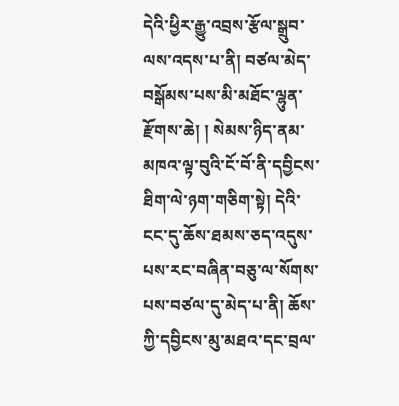དེའི་ཕྱིར་རྒྱུ་འབྲས་རྩོལ་སྒྲུབ་ལས་འདས་པ་ནི། བཙལ་མེད་བསྒོམས་པས་མི་མཐོང་ལྷུན་རྫོགས་ཆེ། ། སེམས་ཉིད་ནམ་མཁའ་ལྟ་བུའི་ངོ་བོ་ནི་དབྱིངས་ཐིག་ལེ་ཉག་གཅིག་སྟེ། དེའི་ངང་དུ་ཆོས་ཐམས་ཅད་འདུས་པས་རང་བཞིན་བཅུ་ལ་སོགས་པས་བཙལ་དུ་མེད་པ་ནི། ཆོས་ཀྱི་དབྱིངས་མུ་མཐའ་དང་བྲལ་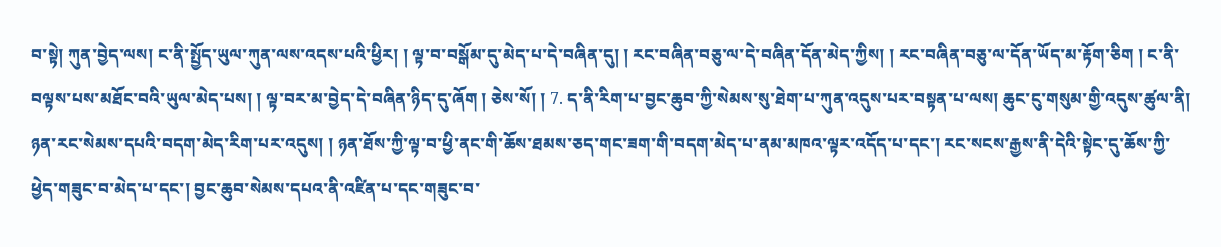བ་སྟེ། ཀུན་བྱེད་ལས། ང་ནི་སྤྱོད་ཡུལ་ཀུན་ལས་འདས་པའི་ཕྱིར། ། ལྟ་བ་བསྒོམ་དུ་མེད་པ་དེ་བཞིན་དུ། ། རང་བཞིན་བཅུ་ལ་དེ་བཞིན་དོན་མེད་ཀྱིས། ། རང་བཞིན་བཅུ་ལ་དོན་ཡོད་མ་རྟོག་ཅིག ། ང་ནི་བལྟས་པས་མཐོང་བའི་ཡུལ་མེད་པས། ། ལྟ་བར་མ་བྱེད་དེ་བཞིན་ཉིད་དུ་ཞོག ། ཅེས་སོ། ། 7. ད་ནི་རིག་པ་བྱང་ཆུབ་ཀྱི་སེམས་སུ་ཐེག་པ་ཀུན་འདུས་པར་བསྟན་པ་ལས། ཆུང་ངུ་གསུམ་གྱི་འདུས་ཚུལ་ནི། ཉན་རང་སེམས་དཔའི་བདག་མེད་རིག་པར་འདུས། ། ཉན་ཐོས་ཀྱི་ལྟ་བ་ཕྱི་ནང་གི་ཆོས་ཐམས་ཅད་གང་ཟག་གི་བདག་མེད་པ་ནམ་མཁའ་ལྟར་འདོད་པ་དང་། རང་སངས་རྒྱས་ནི་དེའི་སྟེང་དུ་ཆོས་ཀྱི་ཕྱེད་གཟུང་བ་མེད་པ་དང་། བྱང་ཆུབ་སེམས་དཔའ་ནི་འཛིན་པ་དང་གཟུང་བ་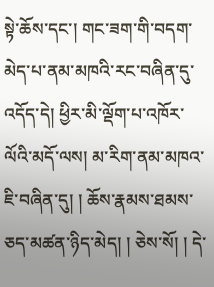སྟེ་ཆོས་དང་། གང་ཟག་གི་བདག་མེད་པ་ནམ་མཁའི་རང་བཞིན་དུ་འདོད་དེ། ཕྱིར་མི་ལྡོག་པ་འཁོར་ལོའི་མདོ་ལས། མ་རིག་ནམ་མཁའ་ཇི་བཞིན་དུ། ། ཆོས་རྣམས་ཐམས་ཅད་མཚན་ཉིད་མེད། ། ཅེས་སོ། ། དེ་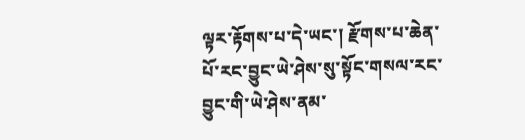ལྟར་རྟོགས་པ་དེ་ཡང་། རྫོགས་པ་ཆེན་པོ་རང་བྱུང་ཡེ་ཤེས་སུ་སྟོང་གསལ་རང་བྱུང་གི་ཡེ་ཤེས་ནམ་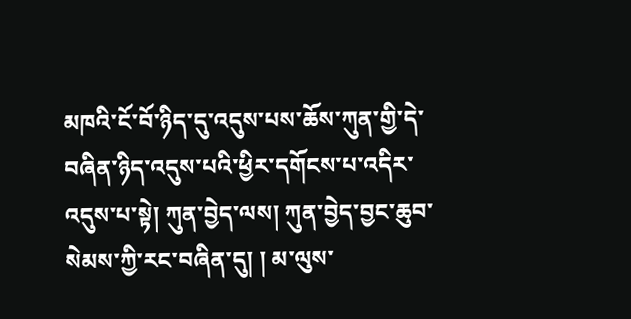མཁའི་ངོ་བོ་ཉིད་དུ་འདུས་པས་ཆོས་ཀུན་གྱི་དེ་བཞིན་ཉིད་འདུས་པའི་ཕྱིར་དགོངས་པ་འདིར་འདུས་པ་སྟེ། ཀུན་བྱེད་ལས། ཀུན་བྱེད་བྱང་ཆུབ་སེམས་ཀྱི་རང་བཞིན་དུ། ། མ་ལུས་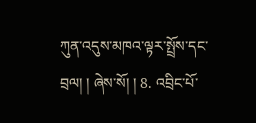ཀུན་འདུས་མཁའ་ལྟར་སྤྲོས་དང་བྲལ། ། ཞེས་སོ། ། 8. འབྲིང་པོ་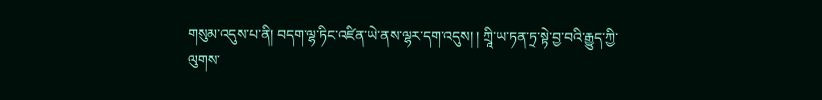གསུམ་འདུས་པ་ནི། བདག་ལྷ་ཏིང་འཛིན་ཡེ་ནས་ལྷར་དག་འདུས། ། ཀྲཱི་ཡ་ཏན་ཏྲ་སྟེ་བྱ་བའི་རྒྱུད་ཀྱི་ལུགས་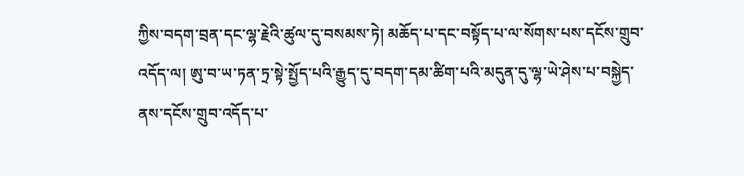ཀྱིས་བདག་བྲན་དང་ལྷ་རྗེའི་ཚུལ་དུ་བསམས་ཏེ། མཆོད་པ་དང་བསྟོད་པ་ལ་སོགས་པས་དངོས་གྲུབ་འདོད་ལ། ཨུ་བ་ཡ་ཏན་ཏྲ་སྟེ་སྤྱོད་པའི་རྒྱུད་དུ་བདག་དམ་ཚིག་པའི་མདུན་དུ་ལྷ་ཡེ་ཤེས་པ་བསྐྱེད་ནས་དངོས་གྲུབ་འདོད་པ་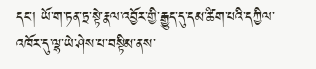དང་། ཡོ་ག་ཏན་ཏྲ་སྟེ་རྣལ་འབྱོར་གྱི་རྒྱུད་དུ་དམ་ཚིག་པའི་དཀྱིལ་འཁོར་དུ་ལྷ་ཡེ་ཤེས་པ་བསྟིམ་ནས་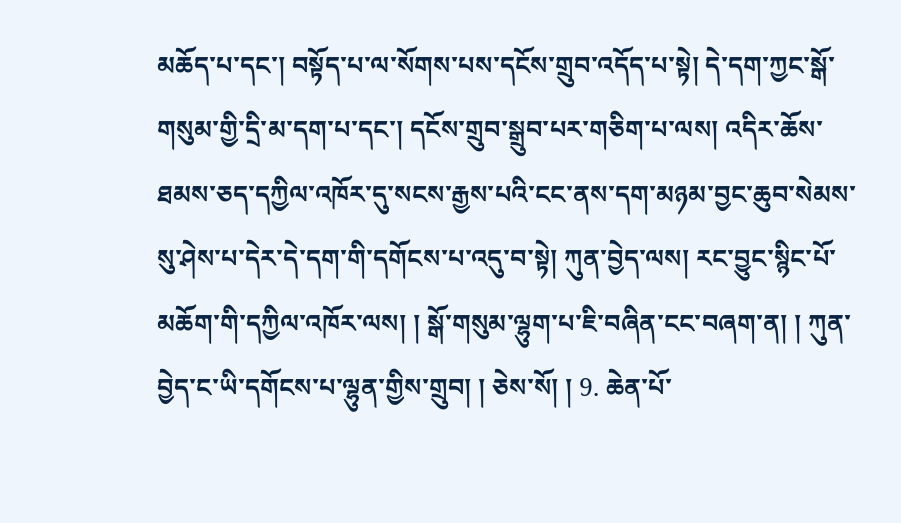མཆོད་པ་དང་། བསྟོད་པ་ལ་སོགས་པས་དངོས་གྲུབ་འདོད་པ་སྟེ། དེ་དག་ཀྱང་སྒོ་གསུམ་གྱི་དྲི་མ་དག་པ་དང་། དངོས་གྲུབ་སྒྲུབ་པར་གཅིག་པ་ལས། འདིར་ཆོས་ཐམས་ཅད་དཀྱིལ་འཁོར་དུ་སངས་རྒྱས་པའི་ངང་ནས་དག་མཉམ་བྱང་ཆུབ་སེམས་སུ་ཤེས་པ་དེར་དེ་དག་གི་དགོངས་པ་འདུ་བ་སྟེ། ཀུན་བྱེད་ལས། རང་བྱུང་སྙིང་པོ་མཆོག་གི་དཀྱིལ་འཁོར་ལས། ། སྒོ་གསུམ་ལྷུག་པ་ཇི་བཞིན་ངང་བཞག་ན། ། ཀུན་བྱེད་ང་ཡི་དགོངས་པ་ལྷུན་གྱིས་གྲུབ། ། ཅེས་སོ། ། 9. ཆེན་པོ་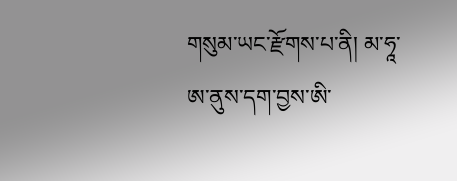གསུམ་ཡང་རྫོགས་པ་ནི། མ་ཧཱ་ཨ་ནུས་དག་བྱས་ཨི་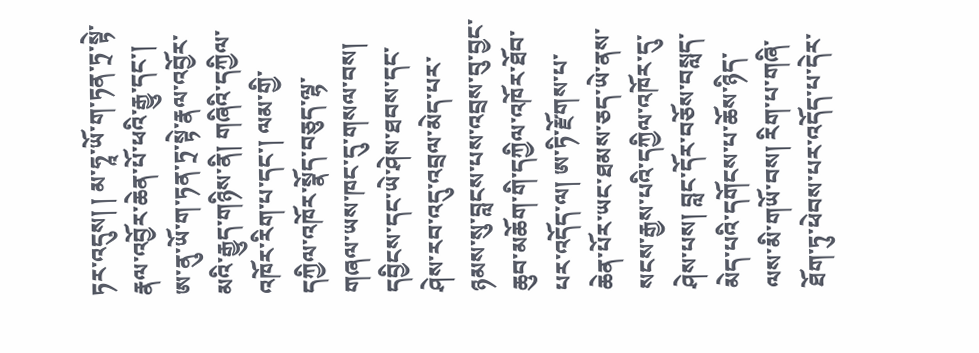ཏར་འདུས། ། མ་ཧཱ་ཡོ་ག་ཏན་ཏྲ་སྟེ་རྣལ་འབྱོར་ཆེན་པོ་ཕའི་རྒྱུ་དང་། ཨ་ནུ་ཡོ་ག་ཏན་ཏྲ་སྟེ་རྣལ་འབྱོར་མའི་རྒྱུད་གཉིས་ནི། གཞིའི་དཀྱིལ་འཁོར་རིག་པ་དང་། ལམ་གྱི་དཀྱིལ་འཁོར་སྣོད་བཅུད་ལྷ་གཞལ་ཡས་ཁང་དུ་གསལ་བས། དབྱིངས་དང་ཡེ་ཤེས་ཐབས་དང་ཤེས་རབ་འདུ་འབྲལ་མེད་པར་ཉམས་སུ་བླངས་པས་འབྲས་བུ་བྱང་ཆུབ་མཆོག་གི་དཀྱིལ་འཁོར་ཐོབ་པར་འདོད་ལ། ཨ་ཏི་རྫོགས་པ་ཆེན་པོར་ཡང་ཐམས་ཅད་ཡེ་ནས་སངས་རྒྱས་པའི་དཀྱིལ་འཁོར་དུ་ཤེས་པས། བླང་དོར་བཅོས་བསླད་མེད་པའི་དགོངས་པ་ཆོས་ཉིད་ལས་མི་གཡོ་བས། རིག་པ་གཞི་ཐོག་ཏུ་ཕེབས་པར་འདོད་པ་དེར་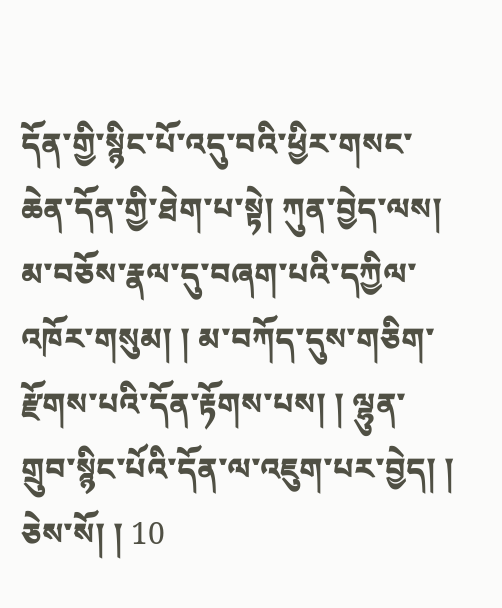དོན་གྱི་སྙིང་པོ་འདུ་བའི་ཕྱིར་གསང་ཆེན་དོན་གྱི་ཐེག་པ་སྟེ། ཀུན་བྱེད་ལས། མ་བཅོས་རྣལ་དུ་བཞག་པའི་དཀྱིལ་འཁོར་གསུམ། ། མ་བཀོད་དུས་གཅིག་རྫོགས་པའི་དོན་རྟོགས་པས། ། ལྷུན་གྲུབ་སྙིང་པོའི་དོན་ལ་འཇུག་པར་བྱེད། ། ཅེས་སོ། ། 10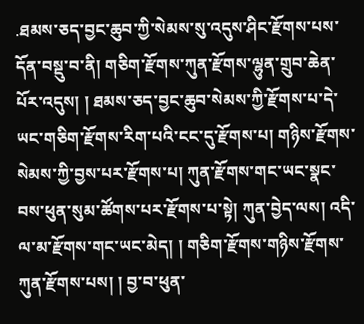.ཐམས་ཅད་བྱང་ཆུབ་ཀྱི་སེམས་སུ་འདུས་ཤིང་རྫོགས་པས་དོན་བསྡུ་བ་ནི། གཅིག་རྫོགས་ཀུན་རྫོགས་ལྷུན་གྲུབ་ཆེན་པོར་འདུས། ། ཐམས་ཅད་བྱང་ཆུབ་སེམས་ཀྱི་རྫོགས་པ་དེ་ཡང་གཅིག་རྫོགས་རིག་པའི་ངང་དུ་རྫོགས་པ། གཉིས་རྫོགས་སེམས་ཀྱི་བྱས་པར་རྫོགས་པ། ཀུན་རྫོགས་གང་ཡང་སྣང་བས་ཕུན་སུམ་ཚོགས་པར་རྫོགས་པ་སྟེ། ཀུན་བྱེད་ལས། འདི་ལ་མ་རྫོགས་གང་ཡང་མེད། ། གཅིག་རྫོགས་གཉིས་རྫོགས་ཀུན་རྫོགས་པས། ། བྱ་བ་ཕུན་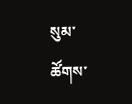སུམ་ཚོགས་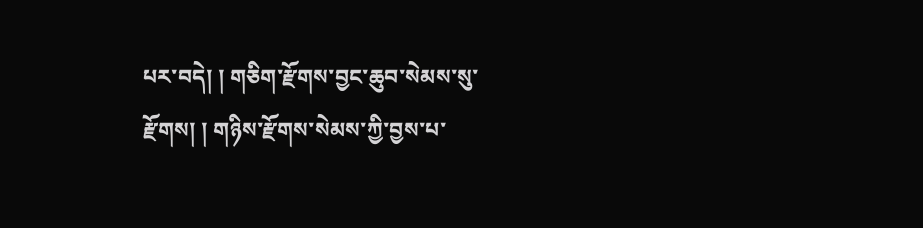པར་བདེ། ། གཅིག་རྫོགས་བྱང་ཆུབ་སེམས་སུ་རྫོགས། ། གཉིས་རྫོགས་སེམས་ཀྱི་བྱས་པ་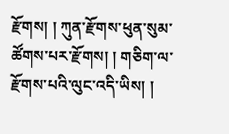རྫོགས། ། ཀུན་རྫོགས་ཕུན་སུམ་ཚོགས་པར་རྫོགས། ། གཅིག་ལ་རྫོགས་པའི་ལུང་འདི་ཡིས། །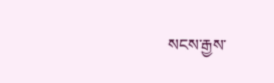སངས་རྒྱས་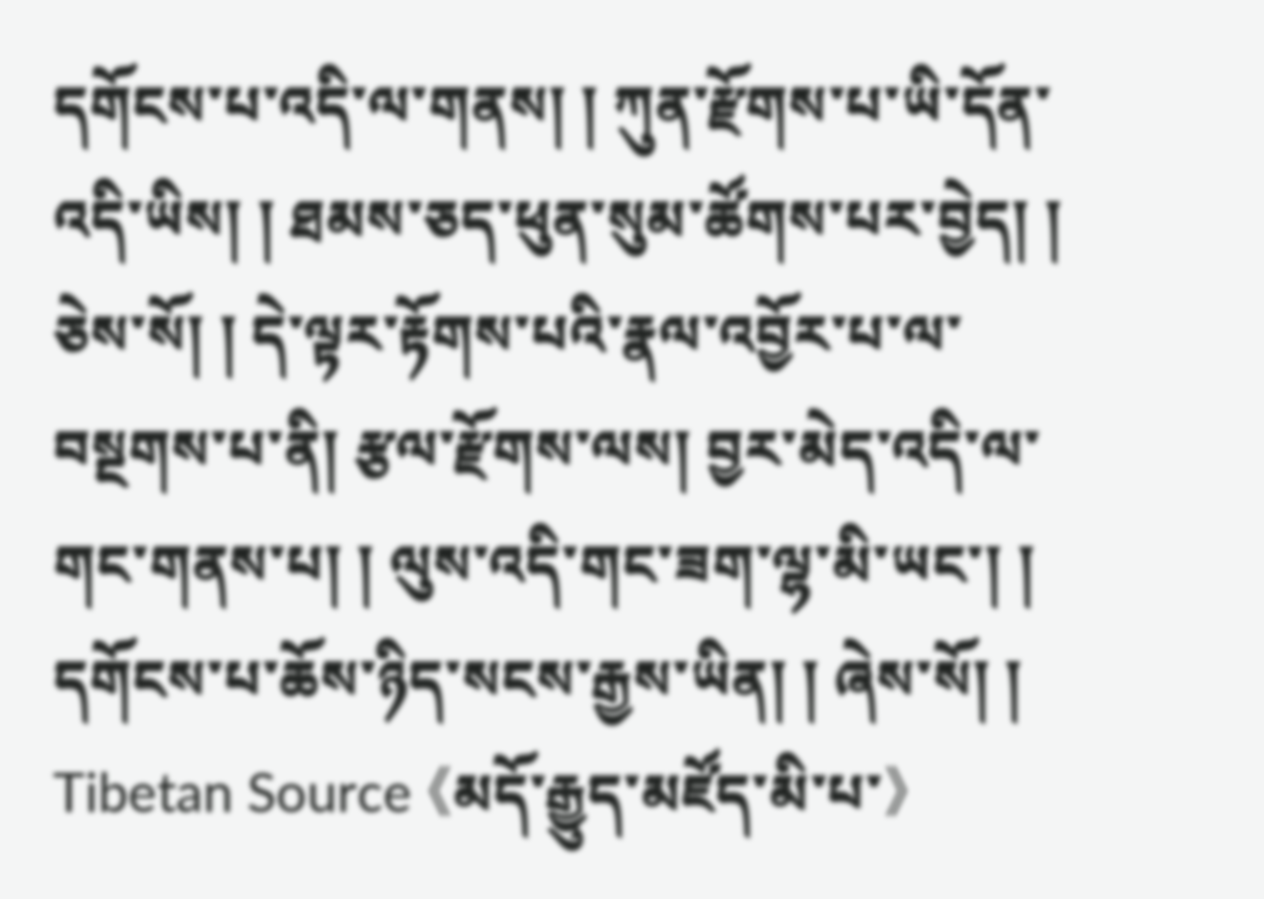དགོངས་པ་འདི་ལ་གནས། ། ཀུན་རྫོགས་པ་ཡི་དོན་འདི་ཡིས། ། ཐམས་ཅད་ཕུན་སུམ་ཚོགས་པར་བྱེད། ། ཅེས་སོ། ། དེ་ལྟར་རྟོགས་པའི་རྣལ་འབྱོར་པ་ལ་བསྔགས་པ་ནི། རྩལ་རྫོགས་ལས། བྱར་མེད་འདི་ལ་གང་གནས་པ། ། ལུས་འདི་གང་ཟག་ལྷ་མི་ཡང་། ། དགོངས་པ་ཆོས་ཉིད་སངས་རྒྱས་ཡིན། ། ཞེས་སོ། །
Tibetan Source 《མདོ་རྒྱུད་མཛོད་མི་པ་》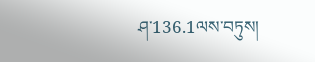ཤ་136.1ལས་བཏུས།